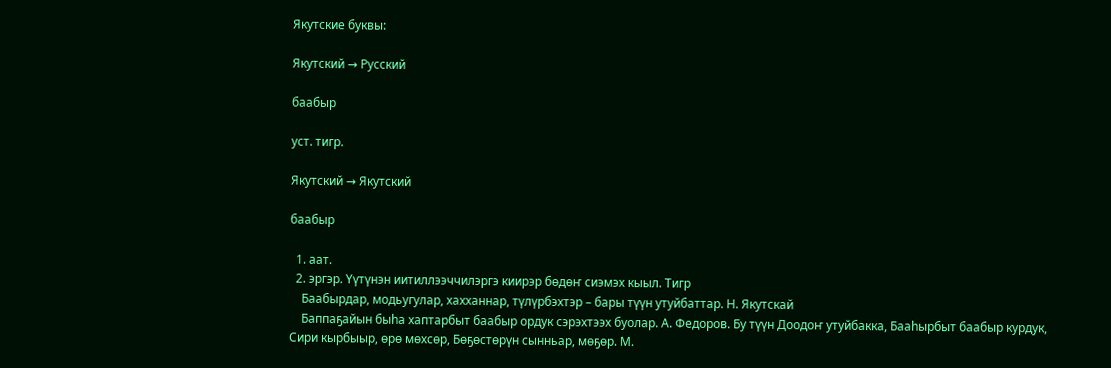Якутские буквы:

Якутский → Русский

баабыр

уст. тигр.

Якутский → Якутский

баабыр

  1. аат.
  2. эргэр. Үүтүнэн иитиллээччилэргэ киирэр бөдөҥ сиэмэх кыыл. Тигр
    Баабырдар, модьугулар, хахханнар, түлүрбэхтэр – бары түүн утуйбаттар. Н. Якутскай
    Баппаҕайын быһа хаптарбыт баабыр ордук сэрэхтээх буолар. А. Федоров. Бу түүн Доодоҥ утуйбакка, Бааһырбыт баабыр курдук, Сири кырбыыр, өрө мөхсөр, Бөҕөстөрүн сынньар, мөҕөр. М.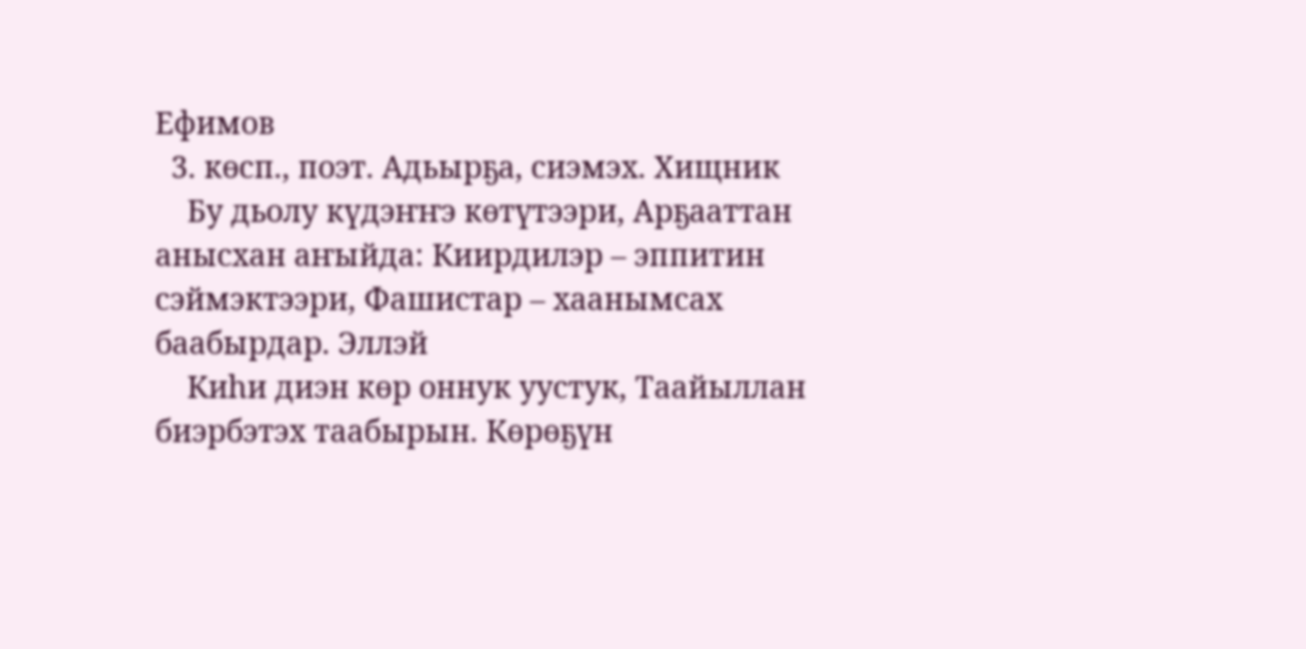Ефимов
  3. көсп., поэт. Адьырҕа, сиэмэх. Хищник
    Бу дьолу күдэҥҥэ көтүтээри, Арҕааттан анысхан аҥыйда: Киирдилэр – эппитин сэймэктээри, Фашистар – хаанымсах баабырдар. Эллэй
    Киһи диэн көр оннук уустук, Таайыллан биэрбэтэх таабырын. Көрөҕүн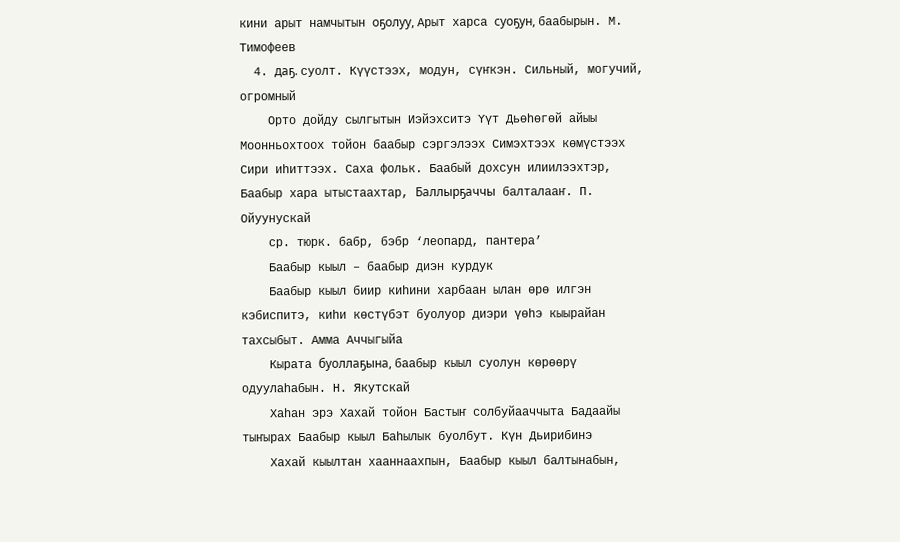кини арыт намчытын оҕолуу, Арыт харса суоҕун, баабырын. М. Тимофеев
  4. даҕ. суолт. Күүстээх, модун, сүҥкэн. Сильный, могучий, огромный
    Орто дойду сылгытын Иэйэхситэ Үүт Дьөһөгөй айыы Моонньохтоох тойон баабыр сэргэлээх Симэхтээх көмүстээх Сири иһиттээх. Саха фольк. Баабый дохсун илиилээхтэр, Баабыр хара ытыстаахтар, Баллырҕаччы балталааҥ. П. Ойуунускай
    ср. тюрк. бабр, бэбр ‘леопард, пантера’
    Баабыр кыыл – баабыр диэн курдук
    Баабыр кыыл биир киһини харбаан ылан өрө илгэн кэбиспитэ, киһи көстүбэт буолуор диэри үөһэ кыырайан тахсыбыт. Амма Аччыгыйа
    Кырата буоллаҕына, баабыр кыыл суолун көрөөрү одуулаһабын. Н. Якутскай
    Хаһан эрэ Хахай тойон Бастыҥ солбуйааччыта Бадаайы тыҥырах Баабыр кыыл Баһылык буолбут. Күн Дьирибинэ
    Хахай кыылтан хааннаахпын, Баабыр кыыл балтынабын,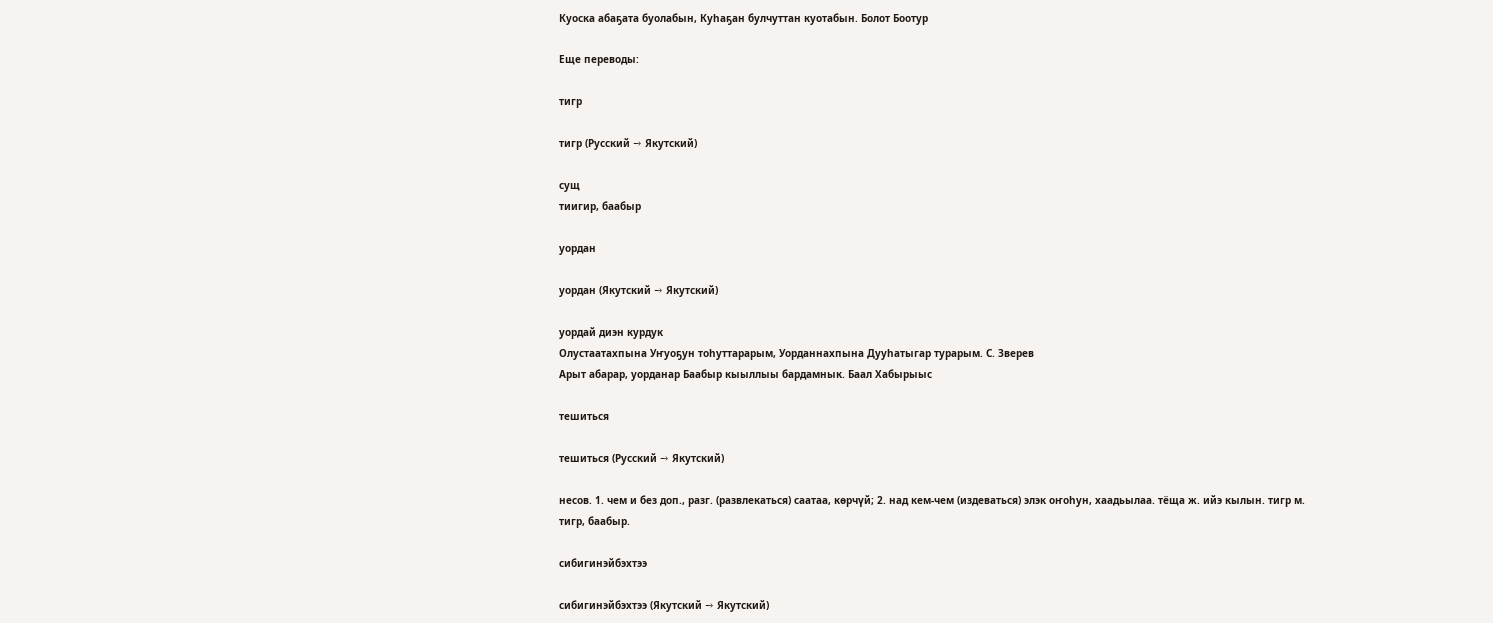Куоска абаҕата буолабын, Куһаҕан булчуттан куотабын. Болот Боотур

Еще переводы:

тигр

тигр (Русский → Якутский)

сущ
тиигир, баабыр

уордан

уордан (Якутский → Якутский)

уордай диэн курдук
Олустаатахпына Уҥуоҕун тоһуттарарым, Уорданнахпына Дууһатыгар турарым. С. Зверев
Арыт абарар, уорданар Баабыр кыыллыы бардамнык. Баал Хабырыыс

тешиться

тешиться (Русский → Якутский)

несов. 1. чем и без доп., разг. (развлекаться) саатаа, көрчүй; 2. над кем-чем (издеваться) элэк оҥоһун, хаадьылаа. тёща ж. ийэ кылын. тигр м. тигр, баабыр.

сибигинэйбэхтээ

сибигинэйбэхтээ (Якутский → Якутский)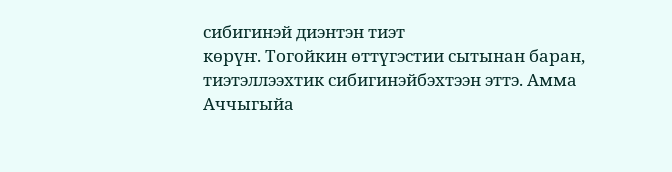сибигинэй диэнтэн тиэт
көрүҥ. Тогойкин өттүгэстии сытынан баран, тиэтэллээхтик сибигинэйбэхтээн эттэ. Амма Аччыгыйа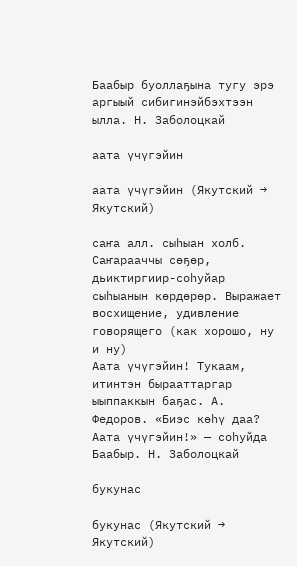Баабыр буоллаҕына тугу эрэ аргыый сибигинэйбэхтээн ылла. Н. Заболоцкай

аата үчүгэйин

аата үчүгэйин (Якутский → Якутский)

саҥа алл. сыһыан холб. Саҥарааччы сөҕөр, дьиктиргиир-соһуйар сыһыанын көрдөрөр. Выражает восхищение, удивление говорящего (как хорошо, ну и ну)
Аата үчүгэйин! Тукаам, итинтэн бырааттаргар ыыппаккын баҕас. А. Федоров. «Биэс көһү даа? Аата үчүгэйин!» — соһуйда Баабыр. Н. Заболоцкай

букунас

букунас (Якутский → Якутский)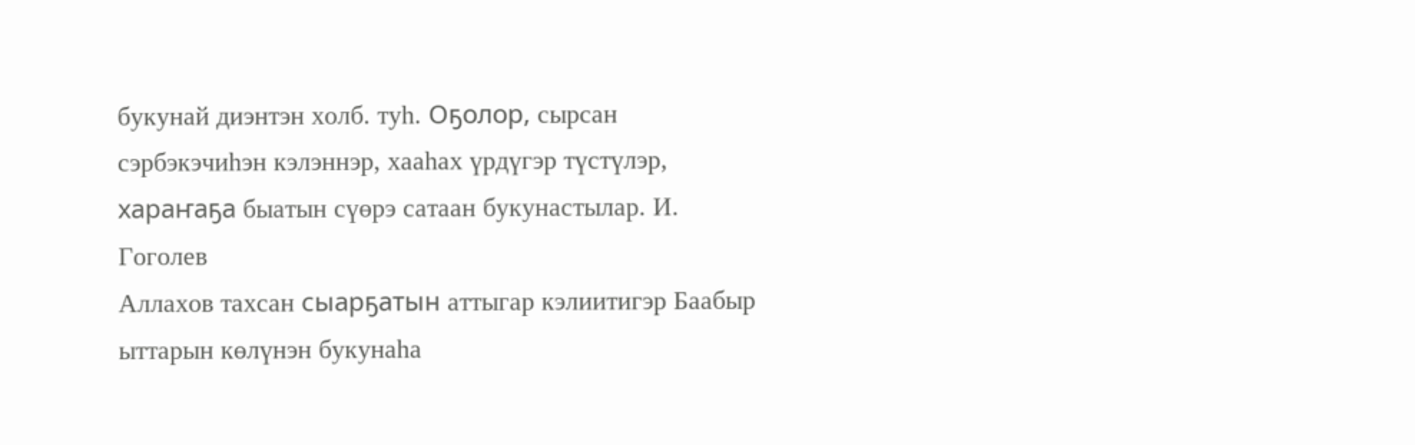букунай диэнтэн холб. туһ. Оҕолор, сырсан сэрбэкэчиһэн кэлэннэр, хааһах үрдүгэр түстүлэр, хараҥаҕа быатын сүөрэ сатаан букунастылар. И. Гоголев
Аллахов тахсан сыарҕатын аттыгар кэлиитигэр Баабыр ыттарын көлүнэн букунаһа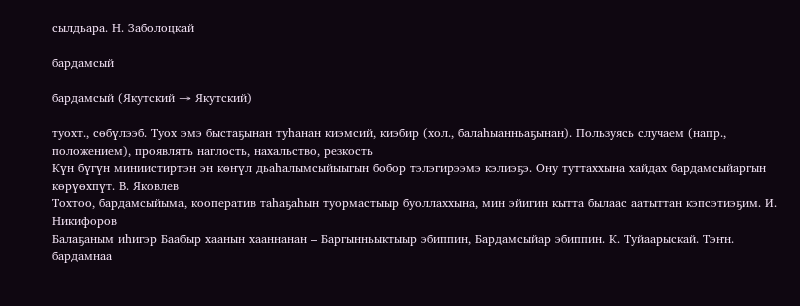сылдьара. Н. Заболоцкай

бардамсый

бардамсый (Якутский → Якутский)

туохт., сөбүлээб. Туох эмэ быстаҕынан туһанан киэмсий, киэбир (хол., балаһыанньаҕынан). Пользуясь случаем (напр., положением), проявлять наглость, нахальство, резкость
Күн бүгүн миниистиртэн эн көҥүл дьаһалымсыйыыгын бобор тэлэгирээмэ кэлиэҕэ. Ону туттаххына хайдах бардамсыйаргын көрүөхпүт. В. Яковлев
Тохтоо, бардамсыйыма, кооператив таһаҕаһын туормастыыр буоллаххына, мин эйигин кытта былаас аатыттан кэпсэтиэҕим. И. Никифоров
Балаҕаным иһигэр Баабыр хаанын хааннанан – Баргынньыктыыр эбиппин, Бардамсыйар эбиппин. К. Туйаарыскай. Тэҥн. бардамнаа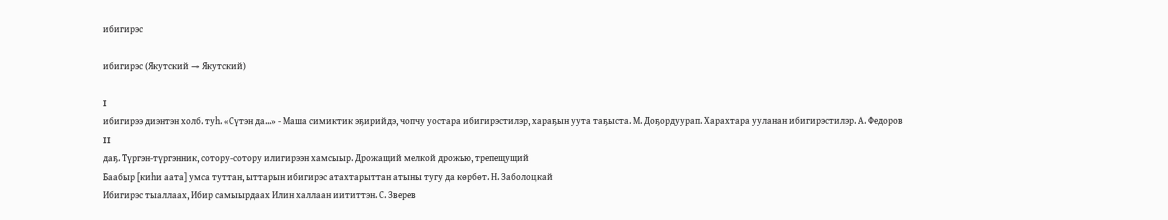ибигирэс

ибигирэс (Якутский → Якутский)

I
ибигирээ диэнтэн холб. туһ. «Сүтэн да...» - Маша симиктик эҕирийдэ, чопчу уостара ибигирэстилэр, хараҕын уута таҕыста. М. Доҕордуурап. Харахтара ууланан ибигирэстилэр. А. Федоров
II
даҕ. Түргэн-түргэнник, сотору-сотору илигирээн хамсыыр. Дрожащий мелкой дрожью, трепещущий
Баабыр [киһи аата] умса туттан, ыттарын ибигирэс атахтарыттан атыны тугу да көрбөт. Н. Заболоцкай
Ибигирэс тыаллаах, Ибир самыырдаах Илин халлаан иититтэн. С. Зверев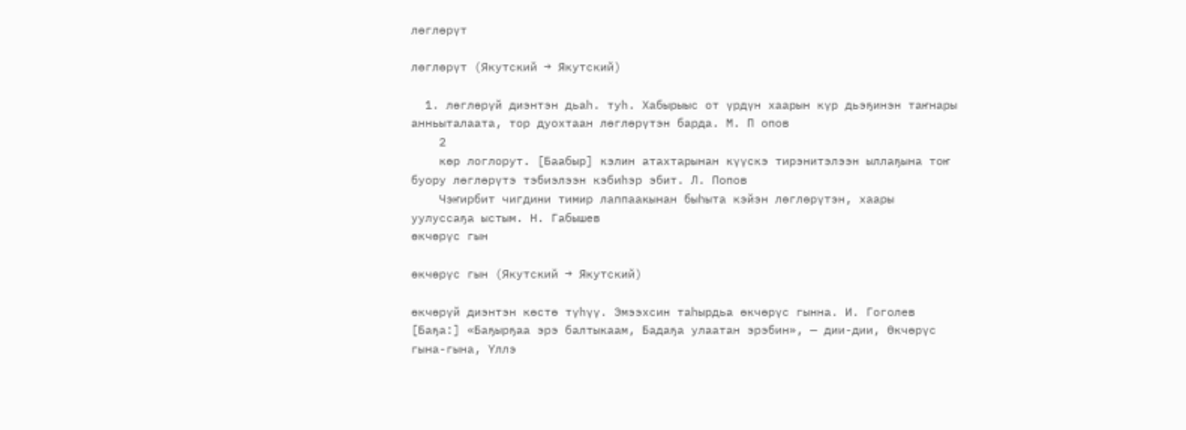лөглөрүт

лөглөрүт (Якутский → Якутский)

  1. лөглөрүй диэнтэн дьаһ. туһ. Хабырыыс от үрдүн хаарын күр дьэҕинэн таҥнары анньыталаата, тор дуохтаан лөглөрүтэн барда. М. П опов
    2
    көр логлорут. [Баабыр] кэлин атахтарынан күүскэ тирэнитэлээн ыллаҕына тоҥ буору лөглөрүтэ тэбиэлээн кэбиһэр эбит. Л. Попов
    Чэҥирбит чигдини тимир лаппаакынан быһыта кэйэн лөглөрүтэн, хаары уулуссаҕа ыстым. Н. Габышев
өкчөрүс гын

өкчөрүс гын (Якутский → Якутский)

өкчөрүй диэнтэн көстө түһүү. Эмээхсин таһырдьа өкчөрүс гынна. И. Гоголев
[Баҕа:] «Баҕырҕаа эрэ балтыкаам, Бадаҕа улаатан эрэбин», — дии-дии, Өкчөрүс гына-гына, Үллэ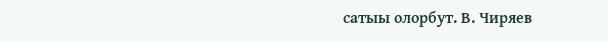сатыы олорбут. В. Чиряев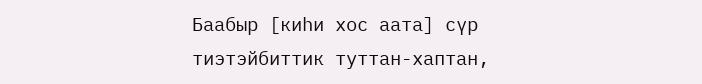Баабыр [киһи хос аата] сүр тиэтэйбиттик туттан-хаптан,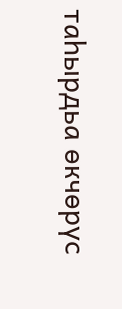таһырдьа өкчөрүс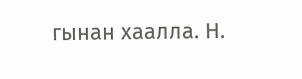гынан хаалла. Н.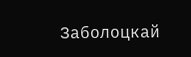Заболоцкай